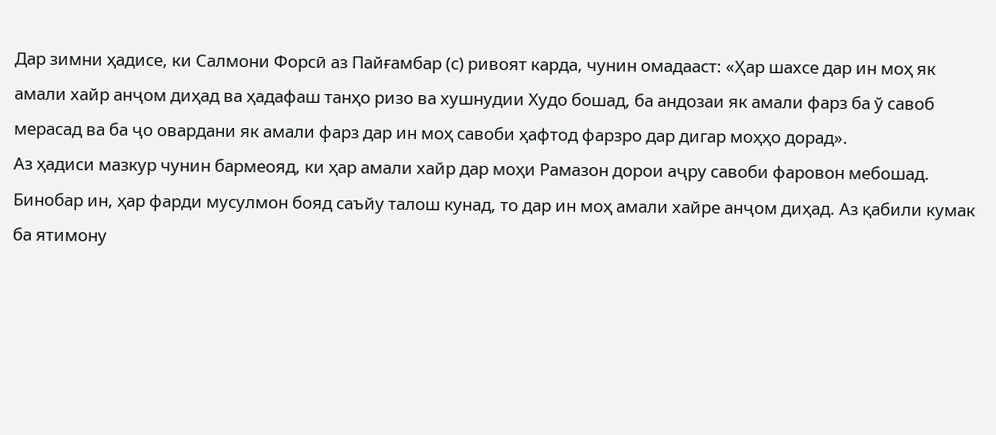Дар зимни ҳадисе, ки Салмони Форсӣ аз Пайғамбар (с) ривоят карда, чунин омадааст: «Ҳар шахсе дар ин моҳ як амали хайр анҷом диҳад ва ҳадафаш танҳо ризо ва хушнудии Худо бошад, ба андозаи як амали фарз ба ў савоб мерасад ва ба ҷо овардани як амали фарз дар ин моҳ савоби ҳафтод фарзро дар дигар моҳҳо дорад».
Аз ҳадиси мазкур чунин бармеояд, ки ҳар амали хайр дар моҳи Рамазон дорои аҷру савоби фаровон мебошад.
Бинобар ин, ҳар фарди мусулмон бояд саъйу талош кунад, то дар ин моҳ амали хайре анҷом диҳад. Аз қабили кумак ба ятимону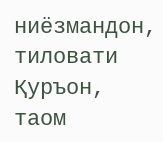ниёзмандон, тиловати Қуръон, таом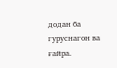додан ба гуруснагон ва ғайра.